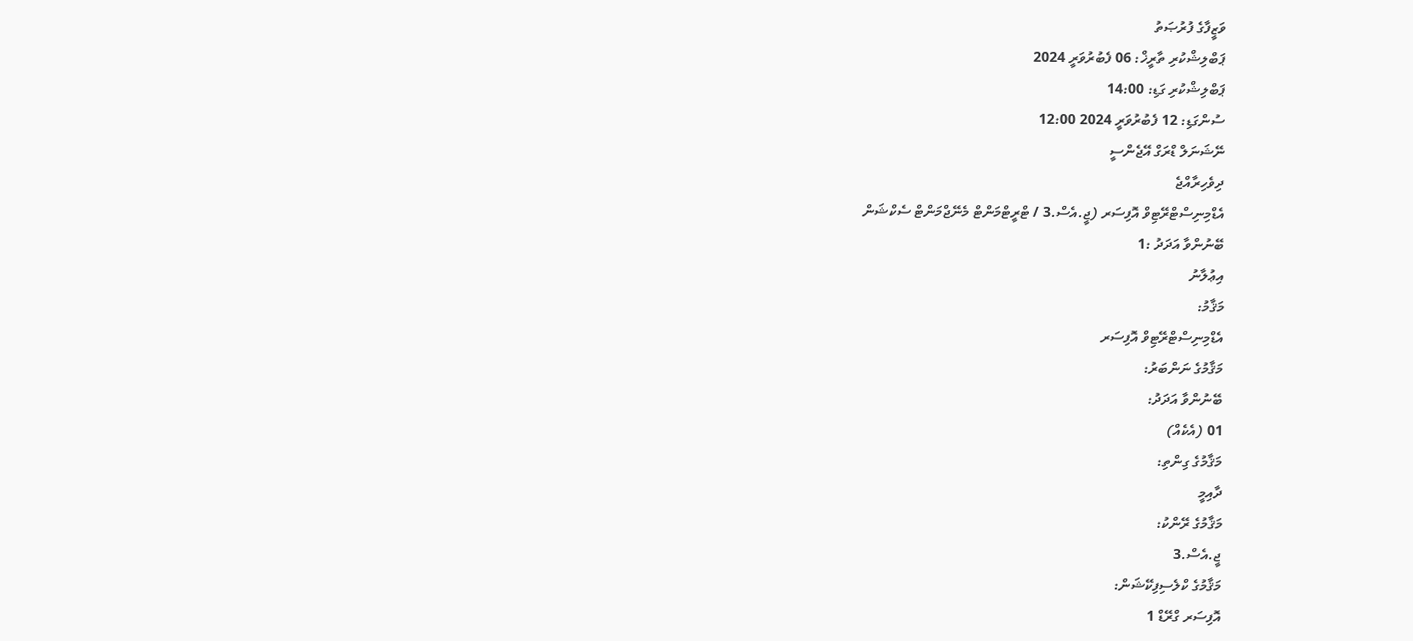ވަޒީފާގެ ފުރުޞަތު
ޕަބްލިޝްކުރި ތާރީޚް: 06 ފެބުރުވަރީ 2024
ޕަބްލިޝްކުރި ގަޑި: 14:00
ސުންގަޑި: 12 ފެބުރުވަރީ 2024 12:00
ނޭޝަނަލް ޑްރަގް އޭޖެންސީ
ދިވެހިރާއްޖެ
އެޑްމިނިސްޓްރޭޓިވް އޮފިސަރ (ޖީ.އެސް.3 / ޓްރީޓްމަންޓް މެނޭޖްމަންޓް ސެކްޝަން
ބޭނުންވާ އަދަދު :1
އިޢުލާނު
މަޤާމު:
އެޑްމިނިސްޓްރޭޓިވް އޮފިސަރ
މަޤާމުގެ ނަންބަރު:
ބޭނުންވާ އަދަދު:
01 (އެކެއް)
މަޤާމުގެ ގިންތި:
ދާއިމީ
މަޤާމުގެ ރޭންކު:
ޖީ.އެސް.3
މަޤާމުގެ ކްލެސިފިކޭޝަން:
އޮފިސަރ ގްރޭޑް 1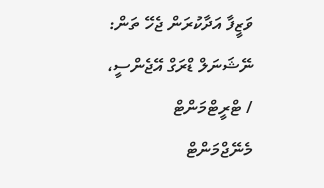ވަޒީފާ އަދާކުރަން ޖެހޭ ތަން:
ނޭޝަނަލް ޑްރަގް އޭޖެންސީ، / ޓްރީޓްމަންޓް މެނޭޖްމަންޓް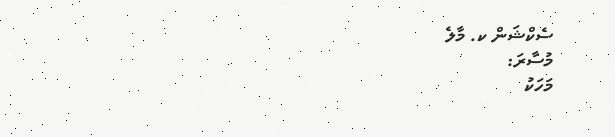ސެކްޝަން ކ. މާލެ
މުސާރަ:
މަހަކު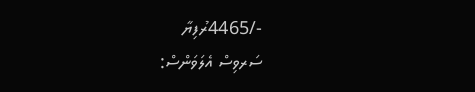-/4465ރުފިޔާ
ސަރވިސް އެލަވަންސް: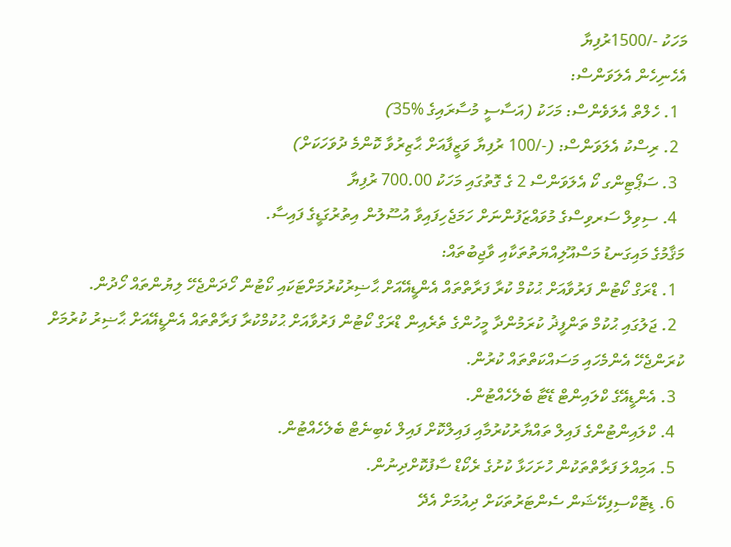މަހަކު -/1500ރުފިޔާ
އެހެނިހެން އެލަވަންސް:
  1. ހެލްތް އެލަވެންސް: މަހަކު (އަސާސީ މުސާރައިގެ %35)
  2. ރިސްކު އެލަވަންސް: (-/100 ރުފިޔާ ވަޒީފާއަށް ޙާޒިރުވާ ކޮންމެ ދުވަހަކަށް)
  3. ސަޕޯޓިންގ ކޯ އެލަވަންސް 2 ގެ ގޮތުގައި މަހަކު 700.00 ރުފިޔާ
  4. ސިވިލް ސަރވިސްގެ މުވައްޒަފުންނަށް ހަމަޖެހިފައިވާ އުސޫލުން އިތުރުގަޑީގެ ފައިސާ.
މަޤާމުގެ މައިގަނޑު މަސްއޫލިއްޔަތުތަކާއި ވާޖިބުތައް:
  1. ޑްރަގް ކޯޓުން ފަރުވާއަށް ޙުކުމް ކުރާ ފަރާތްތައް އެންޑީއޭއަށް ޙާޟިރުކުރުމަށްޓަކައި ކޯޓުން ހޯދަންޖެހޭ ލިޔުންތައް ހޯދުން.
  2. ޖަލުގައި ޙުކުމް ތަންފީޛު ކުރަމުންދާ މީހުންގެ ތެރެއިން ޑްރަގް ކޯޓުން ފަރުވާއަށް ޙުކުމްކުރާ ފަރާތްތައް އެންޑީއޭއަށް ޙާޟިރު ކުރުމަށް ކުރަންޖެހޭ އެންމެހައި މަސައްކަތްތައް ކުރުން.
  3. އެންޑީއޭގެ ކްލައިންޓް ޑޭޓާ ބެލެހެއްޓުން.
  4. ކްލައިންޓުންގެ ފައިލް ތައްޔާރުކުރުމާއި ފައިލްކޮށް ފައިލް ކެބިނެޓް ބެލެހެއްޓުން.
  5. އަމިއްލަ ފަރާތްތަކުން ހުށަހަޅާ ކުށުގެ ރެކޯޑް ސާފުކޮށްދިނުން.
  6. ޑިޓޮކްސިފިކޭޝަން ސެންޓަރުތަކަށް ދިއުމަށް އެދޭ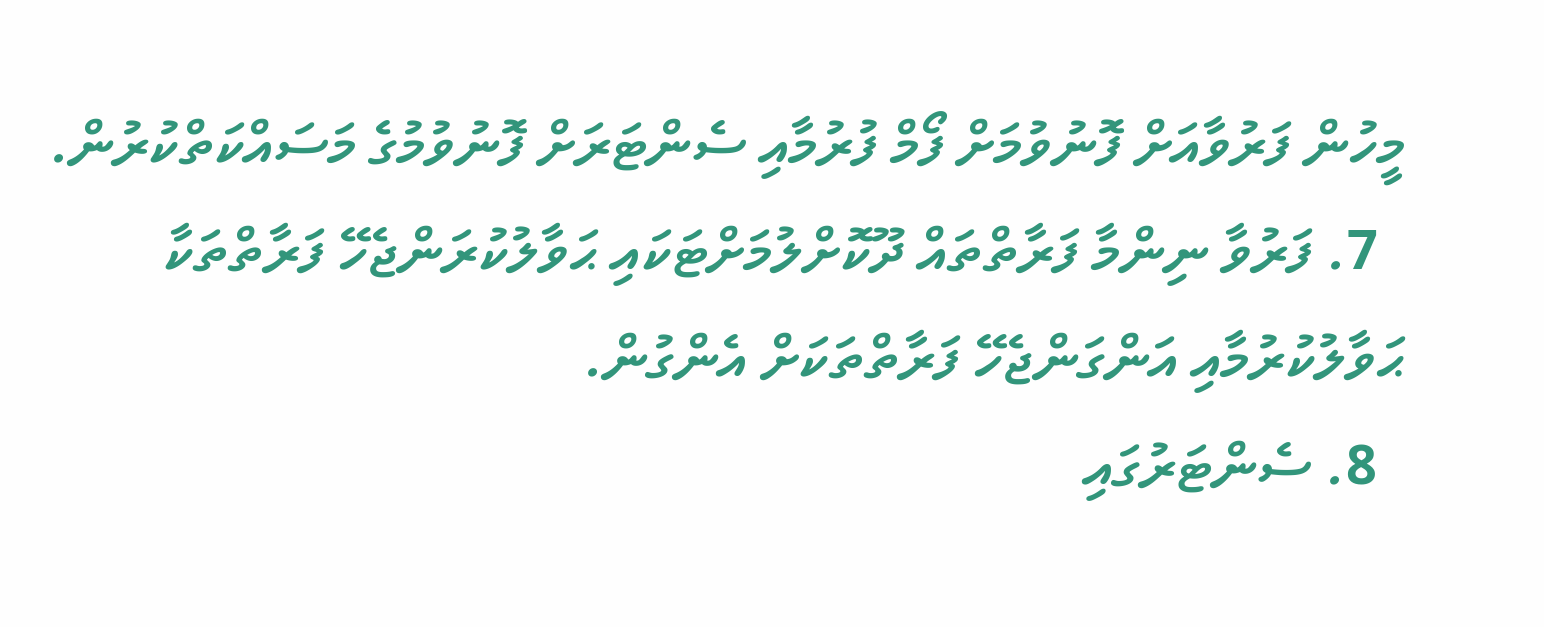މީހުން ފަރުވާއަށް ފޮނުވުމަށް ފޯމް ފުރުމާއި ސެންޓަރަށް ފޮނުވުމުގެ މަސައްކަތްކުރުން.
  7. ފަރުވާ ނިންމާ ފަރާތްތައް ދޫކޮށްލުމަށްޓަކައި ޙަވާލުކުރަންޖެހޭ ފަރާތްތަކާ ޙަވާލުކުރުމާއި އަންގަންޖެހޭ ފަރާތްތަކަށް އެންގުން.
  8. ސެންޓަރުގައި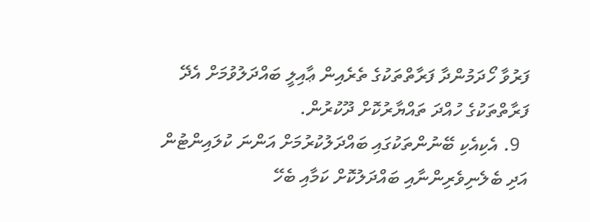ފަރުވާ ހޯދަމުންދާ ފަރާތްތަކުގެ ތެރެއިން ޢާއިލީ ބައްދަލުވުމަށް އެދޭ ފަރާތްތަކުގެ ހުއްދަ ތައްޔާރުކޮށް ދޫކުރުން.
  9. އެކިއެކި ބޭނުންތަކުގައި ބައްދަލުކުރުމަށް އަންނަ ކުލައިންޓުން އަދި ބެލެނިވެރިންނާއި ބައްދަލުކޮށް ކަމާއި ބެހޭ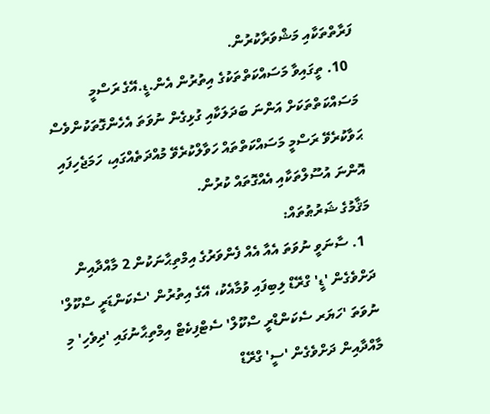ފަރާތްތަކާއި މަޝްވަރާކުރުން.
  10. ތީގައިވާ މަސައްކަތްތަކުގެ އިތުރުން އެން.ޑީ.އޭގެ ރަސްމީ މަސައްކަތްތަކަށް އަންނަ ބަދަލަކާއި ގުޅިގެން ނުވަތަ އެހެންގޮތަކުންވެސް  ޙަވާކުރެވޭ ރަސްމީ މަސައްކަތްތައް ހަވާލްކުރެވޭ މުއްދަތެއްގައި، ހަމަޖެހިފައި އޮންނަ އުސޫލްތަކާއި އެއްގޮތައް ކުރުން.
މަޤާމުގެ ޝަރުޠުތައް:
  1. ސާނަވީ ނުވަތަ އެއާ އެއް ފެންވަރުގެ އިމްތިޙާނަކުން 2 މާއްދާއިން ދަށްވެގެން 'ޑީ' ގްރޭޑް ލިބިފައި ވުމާއެކު، އޭގެ އިތުރުން 'ސެކަންޑަރީ ސްކޫލް' ނުވަތަ 'ހަޔަރ ސެކަންޑްރީ ސްކޫލް' ސެޓްފިކެޓް އިމްތިޙާނުގައި 'ދިވެހި' މި މާއްދާއިން ދަށްވެގެން 'ސީ' ގްރޭޑް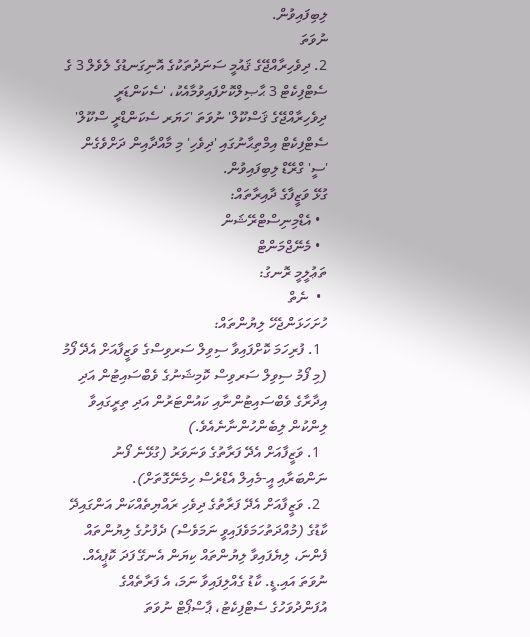ލިބިފައިވުން.
ނުވަތަ
2. ދިވެހިރާއްޖޭގެ ޤައުމީ ސަނަދުތަކުގެ އޮނިގަނޑުގެ ލެވެލް 3 ގެ ސެޓްފިކެޓް 3 ޙާޞިލްކޮށްފައިވުމާއެކު، 'ސެކަންޑަރީ ދިވެހިރާއްޖޭގެ ޤަސްކޫލް' ނުވަތަ 'ހަޔަރ ސެކަންޑްރީ ސްކޫލް' ސެޓްފިކެޓް އިމްތިޙާނުގައި 'ދިވެހި' މި މާއްދާއިން ދަށްވެގެން 'ސީ' ގްރޭޑް ލިބިފައިވުން.
ގުޅޭ ވަޒީފާގެ ދާއިރާތައް:
  • އެޑްމިނިސްޓްރޭޝަން
  • މެނޭޖްމަންޓް
ތަޢުލީމީ ރޮނގު:
  •  ނެތް
ހުށަހަޅަންޖެހޭ ލިޔުންތައް:
  1. ފުރިހަމަ ކޮށްފައިވާ ސިވިލް ސަރވިސްގެ ވަޒީފާއަށް އެދޭ ފޯމު (މި ފޯމު ސިވިލް ސަރވިސް ކޮމިޝަނުގެ ވެބްސައިޓުން އަދި އިދާރާގެ ވެބްސައިޓުންނާއި ކައުންޓަރުން އަދި ތިރީގައިވާ ލިންކުން ލިބެންހުންނާނެއެވެ.)
  1. ވަޒީފާއަށް އެދޭ ފަރާތުގެ ވަނަވަރު (ގުޅޭނެ ފޯނު ނަންބަރާއި އީ-މެއިލް އެޑްރެސް ހިމެނޭގޮތަށް).
  2. ވަޒީފާއަށް އެދޭ ފަރާތުގެ ދިވެހި ރައްޔިތެއްކަން އަންގައިދޭ ކާޑުގެ (މުއްދަތުހަމަވެފައިވީ ނަމަވެސް) ދެފުށުގެ ލިޔުންތައް ފެންނަ، ލިޔެފައިވާ ލިޔުންތައް ކިޔަން އެނގޭ ފަދަ ކޮޕީއެއް. ނުވަތަ އައި.ޑީ. ކާޑު ގެއްލިފައިވާ ނަމަ، އެ ފަރާތެއްގެ އުފަންދުވަހުގެ ސެޓްފިކެޓު، ޕާސްޕޯޓް ނުވަތަ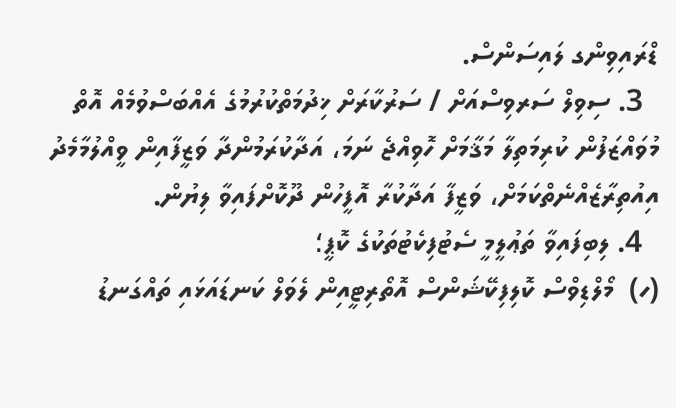ޑްރައިވިންގ ލައިސަންސް.
  3. ސިވިލް ސަރވިސްއަށް / ސަރުކާރަށް ޚިދުމަތްކުރުމުގެ އެއްބަސްވުމެއް އޮތް މުވައްޒަފުން ކުރިމަތިލާ މަޤާމަށް ހޮވިއްޖެ ނަމަ، އަދާކުރަމުންދާ ވަޒީފާއިން ވީއްލުމާމެދު އިއުތިރާޒެއްނެތްކަމަށް، ވަޒީފާ އަދާކުރާ އޮފީހުން ދޫކޮށްފައިވާ ލިޔުން.
  4. ލިބިފައިވާ ތަޢުލީމީ ސެޓުފިކެޓުތަކުގެ ކޮޕީ؛
(ހ)  މޯލްޑިވްސް ކޮލިފިކޭޝަންސް އޮތޯރިޓީއިން ލެވަލް ކަނޑައަޅައި ތައްގަނޑު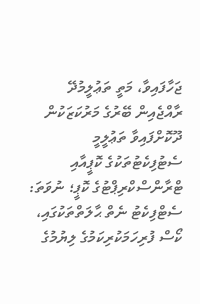ޖަހާފައިވާ، މަތީ ތަޢުލީމުދޭ ރާއްޖެއިން ބޭރުގެ މަރުކަޒަކުން ދޫކޮށްފައިވާ ތަޢުލީމީ ސެޓުފިކެޓުތަކުގެ ކޮޕީއާއި ޓްރާންސްކްރިޕްޓުގެ ކޮޕީ؛ ނުވަތަ: ސެޓްފިކެޓު ނެތް ޙާލަތްތަކުގައި، ކޯސް ފުރިހަމަކުރިކަމުގެ ލިޔުމުގެ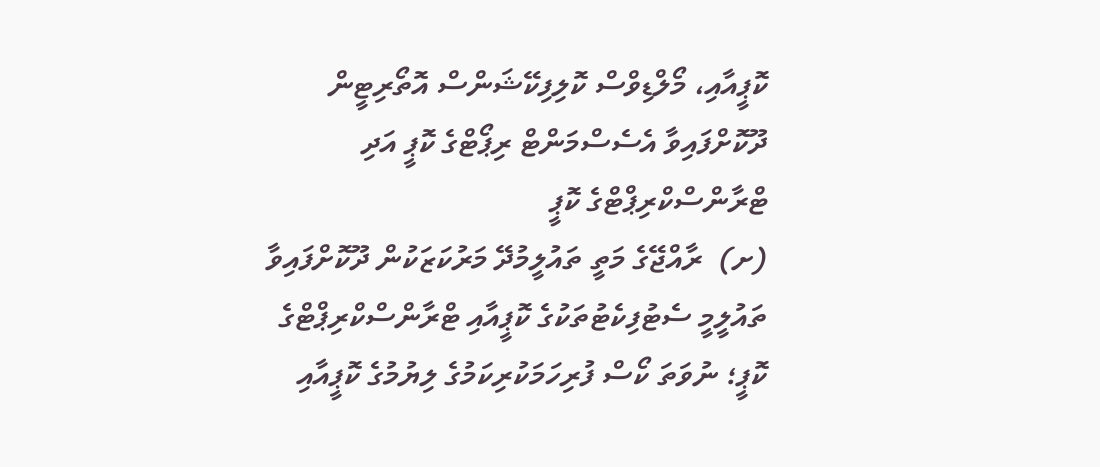ކޮޕީއާއި، މޯލްޑިވްސް ކޮލިފިކޭޝަންސް އޮތޯރިޓީން ދޫކޮށްފައިވާ އެސެސްމަންޓް ރިޕޯޓްގެ ކޮޕީ އަދި ޓްރާންސްކްރިޕްޓްގެ ކޮޕީ
(ށ)  ރާއްޖޭގެ މަތީ ތައުލީމުދޭ މަރުކަޒަކުން ދޫކޮށްފައިވާ ތައުލީމީ ސެޓުފިކެޓުތަކުގެ ކޮޕީއާއި ޓްރާންސްކްރިޕްޓްގެ ކޮޕީ؛ ނުވަތަ ކޯސް ފުރިހަމަކުރިކަމުގެ ލިޔުމުގެ ކޮޕީއާއި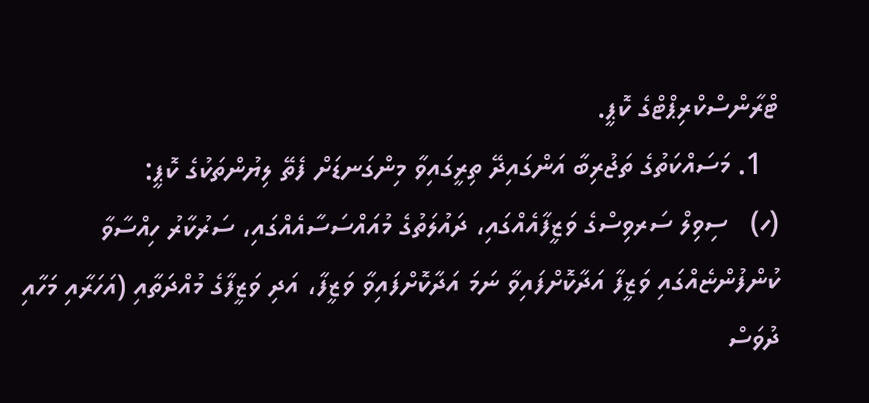ޓްރާންސްކްރިޕްޓްގެ ކޮޕީ.
  1. މަސައްކަތުގެ ތަޖުރިބާ އަންގައިދޭ ތިރީގައިވާ މިންގަނޑަށް ފެތޭ ލިޔުންތަކުގެ ކޮޕީ:
(ހ)   ސިވިލް ސަރވިސްގެ ވަޒީފާއެއްގައި، ދައުލަތުގެ މުއައްސަސާއެއްގައި، ސަރުކާރު ހިއްސާވާ ކުންފުންޏެއްގައި ވަޒީފާ އަދާކޮށްފައިވާ ނަމަ އަދާކޮށްފައިވާ ވަޒީފާ، އަދި ވަޒީފާގެ މުއްދަތާއި (އަހަރާއި މަހާއި ދުވަސް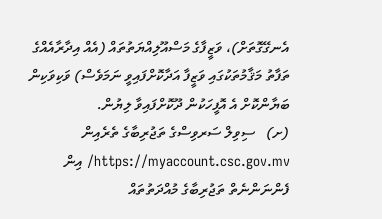އެނގޭގޮތަށް)، ވަޒީފާގެ މަސްއޫލިއްޔަތުތައް (އެއް އިދާރާއެއްގެ ތަފާތު މަޤާމުތަކުގައި ވަޒީފާ އަދާކޮށްފައިވީ ނަމަވެސް) ވަކިވަކިން ބަޔާންކޮށް އެ އޮފީހަކުން ދޫކޮށްފައިވާ ލިޔުން.
(ށ)   ސިވިލް ސަރވިސްގެ ތަޖުރިބާގެ ތެރެއިން https://myaccount.csc.gov.mv/ އިން ފެންނަންނެތް ތަޖުރިބާގެ މުއްދަތުތައް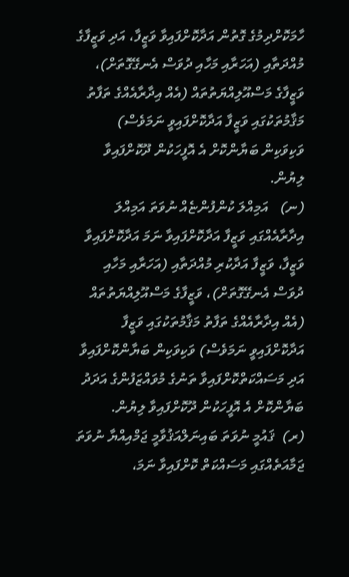ހާމަކޮށްދިމުގެ ގޮތުން އަދާކޮށްފައިވާ ވަޒީފާ، އަދި ވަޒީފާގެ މުއްދަތާއި (އަހަރާއި މަހާއި ދުވަސް އެނގޭގޮތަށް)، ވަޒީފާގެ މަސްއޫލިއްޔަތުތައް (އެއް އިދާރާއެއްގެ ތަފާތު މަޤާމުތަކުގައި ވަޒީފާ އަދާކޮށްފައިވީ ނަމަވެސް) ވަކިވަކިން ބަޔާންކޮށް އެ އޮފީހަކުން ދޫކޮށްފައިވާ ލިޔުން.
(ނ)   އަމިއްލަ ކުންފުންޏެއް ނުވަތަ އަމިއްލަ އިދާރާއެއްގައި ވަޒީފާ އަދާކޮށްފައިވާ ނަމަ އަދާކޮށްފައިވާ ވަޒީފާ، ވަޒީފާ އަދާކުރި މުއްދަތާއި (އަހަރާއި މަހާއި ދުވަސް އެނގޭގޮތަށް)، ވަޒީފާގެ މަސްއޫލިއްޔަތުތައް (އެއް އިދާރާއެއްގެ ތަފާތު މަޤާމުތަކުގައި ވަޒީފާ އަދާކޮށްފައިވީ ނަމަވެސް) ވަކިވަކިން ބަޔާންކޮށްފައިވާ އަދި މަސައްކަތްކޮށްފައިވާ ތަނުގެ މުވައްޒަފުންގެ އަދަދު ބަޔާންކޮށް އެ އޮފީހަކުން ދޫކޮށްފައިވާ ލިޔުން.
(ރ)  ޤައުމީ ނުވަތަ ބައިނަލްއަޤުވާމީ ޖަމްއިއްޔާ ނުވަތަ ޖަމާއަތެއްގައި މަސައްކަތް ކޮށްފައިވާ ނަމަ،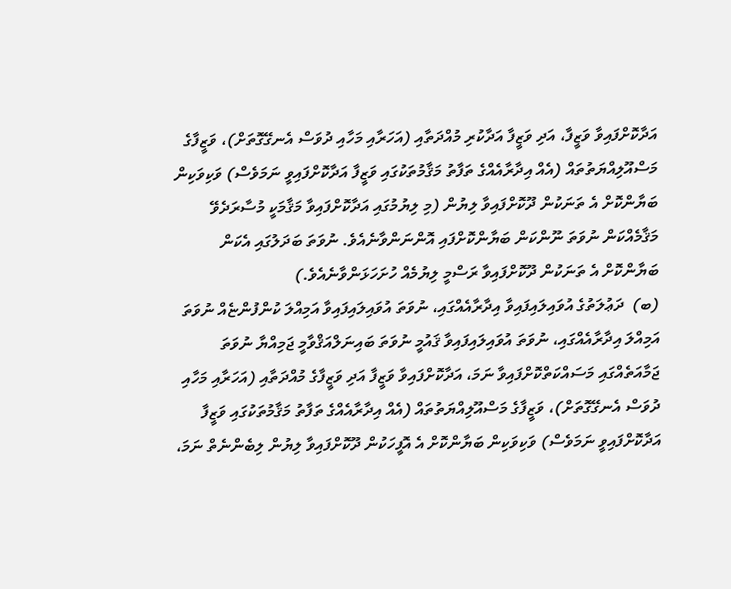އަދާކޮށްފައިވާ ވަޒީފާ، އަދި ވަޒީފާ އަދާކުރި މުއްދަތާއި (އަހަރާއި މަހާއި ދުވަސް އެނގޭގޮތަށް)، ވަޒީފާގެ މަސްއޫލިއްޔަތުތައް (އެއް އިދާރާއެއްގެ ތަފާތު މަޤާމުތަކުގައި ވަޒީފާ އަދާކޮށްފައިވީ ނަމަވެސް) ވަކިވަކިން ބަޔާންކޮށް އެ ތަނަކުން ދޫކޮށްފައިވާ ލިޔުން (މި ލިޔުމުގައި އަދާކޮށްފައިވާ މަޤާމަކީ މުސާރަދެވޭ މަޤާމެއްކަން ނުވަތަ ނޫންކަން ބަޔާންކޮށްފައި އޮންނަންވާނެއެވެ. ނުވަތަ ބަދަލުގައި އެކަން ބަޔާންކޮށް އެ ތަނަކުން ދޫކޮށްފައިވާ ރަސްމީ ލިޔުމެއް ހުށަހަޅަންވާނެއެވެ.)
(ބ)  ދަޢުލަތުގެ އުވައިލައިފައިވާ އިދާރާއެއްގައި، ނުވަތަ އުވައިލައިފައިވާ އަމިއްލަ ކުންފުންޏެއް ނުވަތަ އަމިއްލަ އިދާރާއެއްގައި، ނުވަތަ އުވައިލައިފައިވާ ޤައުމީ ނުވަތަ ބައިނަލްއަޤްވާމީ ޖަމިއްޔާ ނުވަތަ ޖަމާއަތެއްގައި މަސައްކަތްކޮށްފައިވާ ނަމަ، އަދާކޮށްފައިވާ ވަޒީފާ އަދި ވަޒީފާގެ މުއްދަތާއި (އަހަރާއި މަހާއި ދުވަސް އެނގޭގޮތަށް)، ވަޒީފާގެ މަސްއޫލިއްޔަތުތައް (އެއް އިދާރާއެއްގެ ތަފާތު މަޤާމުތަކުގައި ވަޒީފާ އަދާކޮށްފައިވީ ނަމަވެސް) ވަކިވަކިން ބަޔާންކޮށް އެ އޮފީހަކުން ދޫކޮށްފައިވާ ލިޔުން ލިބެންނެތް ނަމަ،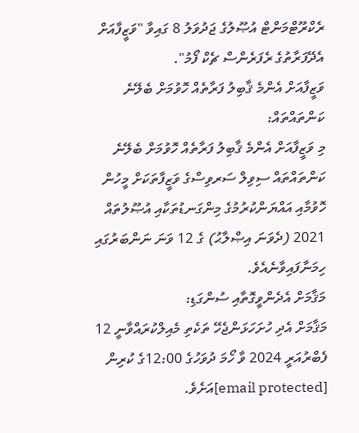ރެކްރޫޓްމަންޓް އުޞޫލުގެ ޖަދުވަލު 8 ގައިވާ "ވަޒީފާއަށް އެދޭފަރާތުގެ ރެފަރެންސް ޗެކް ފޯމު".
ވަޒީފާއަށް އެންމެ ޤާބިލު ފަރާތެއް ހޮވުމަށް ބެލޭނެ ކަންތައްތައް:
މި ވަޒީފާއަށް އެންމެ ޤާބިލު ފަރާތެއް ހޮވުމަށް ބެލޭނެ ކަންތައްތައް ސިވިލް ސަރވިސްގެ ވަޒީފާތަކަށް މީހުން ހޮވުމާއި އައްޔަންކުރުމުގެ މިންގަނޑުތަކާއި އުޞޫލުތައް 2021 (ދެވަނަ އިޞްލާޙު) ގެ 12 ވަނަ ނަންބަރުގައި ހިމަނާފައިވާނެއެވެ.
މަޤާމަށް އެދެންވީގޮތާއި ސުންގަޑި:
މަޤާމަށް އެދި ހުށަހަޅަންޖެހޭ ތަކެތި މެއިލްކުރައްވާނީ 12 ފެބްރުއަރީ 2024 ވާ ހޯމަ ދުވަހުގެ 12:00ގެ ކުރިން [email protected]އަށެވެ.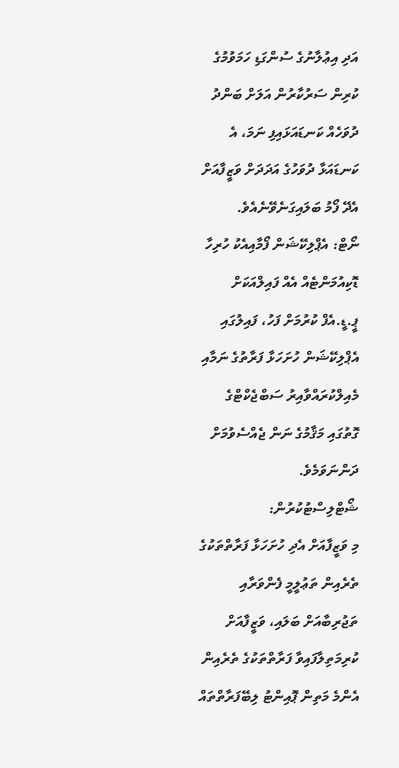އަދި އިޢުލާނުގެ ސުންގަޑި ހަމަވުމުގެ ކުރިން ސަރުކާރުން އަލަށް ބަންދު ދުވަހެއް ކަނޑައަޅައިފި ނަމަ، އެ ކަނޑައަޅާ ދުވަހުގެ އަދަދަށް ވަޒީފާއަށް އެދޭ ފޯމު ބަލައިގަނެވޭނެއެވެ.
ނޯޓް: އެޕްލިކޭޝަން ފޯމާއިއެކު ހުރިހާ ޑޮކިއުމަންޓެއް އެއް ފައިލްއަކަށް ޕީ.ޑީ.އެފް ކުރުމަށް ފަހު، ފައިލުގައި އެޕްލިކޭޝަން ހުށަހަޅާ ފަރާތުގެ ނަމާއި މެއިލްކުރައްވާއިރު ސަބްޖެކްޓްގެ ގޮތުގައި މަޤާމުގެ ނަން ޖެއްސެވުމަށް ދަންނަވަމެވެ.
ޝޯޓްލިސްޓުކުރުން:
މި ވަޒީފާއަށް އެދި ހުށަހަޅާ ފަރާތްތަކުގެ ތެރެއިން ތަޢުލީމީ ފެންވަރާއި ތަޖުރިބާއަށް ބަލައި، ވަޒީފާއަށް ކުރިމަތިލާފައިވާ ފަރާތްތަކުގެ ތެރެއިން އެންމެ މަތިން ޕޮއިންޓު ލިބޭފަރާތްތައް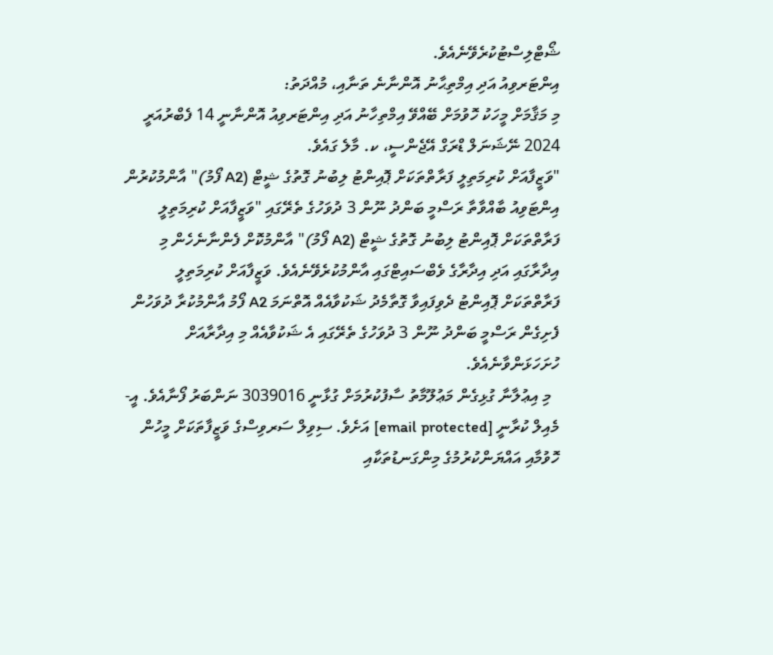ޝޯޓްލިސްޓުކުރެވޭނެއެވެ.
އިންޓަރވިއު އަދި އިމްތިޙާނު އޮންނާނެ ތަނާއި، މުއްދަތު:
މި މަޤާމަށް މީހަކު ހޮވުމަށް ބޭއްވޭ އިމްތިހާނު އަދި އިންޓަރވިއު އޮންނާނީ 14 ފެބްރުއަރީ 2024 ނޭޝަނަލް ޑްރަގް އޭޖެންސީ، ކ. މާލެ ގައެވެ.
"ވަޒީފާއަށް ކުރިމަތިލީ ފަރާތްތަކަށް ޕޮއިންޓު ލިބުނު ގޮތުގެ ޝީޓް (A2 ފޯމު)" އާންމުކުރުން
އިންޓަވިއު ބާއްވާތާ ރަސްމީ ބަންދު ނޫން 3 ދުވަހުގެ ތެރޭގައި "ވަޒީފާއަށް ކުރިމަތިލީ ފަރާތްތަކަށް ޕޮއިންޓު ލިބުނު ގޮތުގެ ޝީޓް (A2 ފޯމު)" އާންމުކޮށް ފެންނާނެހެން މި އިދާރާގައި އަދި އިދާރާގެ ވެބްސައިޓްގައި އާންމުކުރެވޭނެއެވެ. ވަޒީފާއަށް ކުރިމަތިލީ ފަރާތްތަކަށް ޕޮއިންޓު ދެވިފައިވާ ގޮތާމެދު ޝަކުވާއެއް އޮތްނަމަ A2 ފޯމު އާންމުކުރާ ދުވަހުން ފެށިގެން ރަސްމީ ބަންދު ނޫން 3 ދުވަހުގެ ތެރޭގައި އެ ޝަކުވާއެއް މި އިދާރާއަށް ހުށަހަޅަންވާނެއެވެ.
  މި އިޢުލާނާ ގުޅިގެން މަޢުލޫމާތު ސާފުކުރުމަށް ގުޅާނީ 3039016 ނަންބަރު ފޯނާއެވެ. އީ-މެއިލް ކުރާނީ [email protected] އަށެވެ. ސިވިލް ސަރވިސްގެ ވަޒީފާތަކަށް މީހުން ހޮވުމާއި އައްޔަންކުރުމުގެ މިންގަނޑުތަކާއި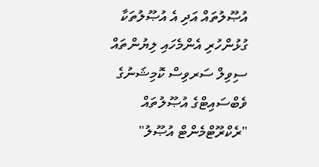އުޞޫލުތައް އަދި އެ އުޞޫލުތަކާ ގުޅުންހުރި އެންމެހައި ލިޔުންތައް ސިވިލް ސަރވިސް ކޮމިޝަނުގެ ވެބްސައިޓްގެ އުޞޫލުތައް  "ރެކްރޫޓްމެންޓް އުޞޫލު"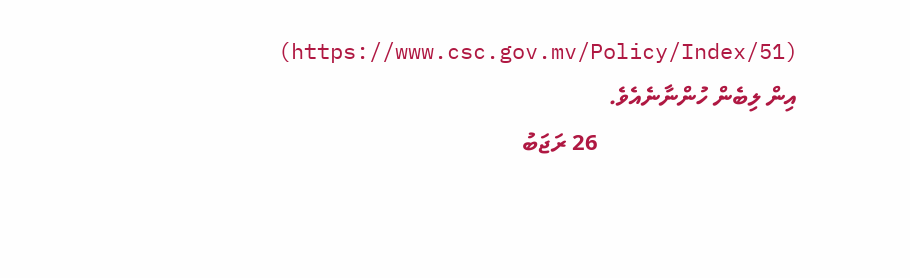(https://www.csc.gov.mv/Policy/Index/51) އިން ލިބެން ހުންނާނެއެވެ.
                                   26 ރަޖަބު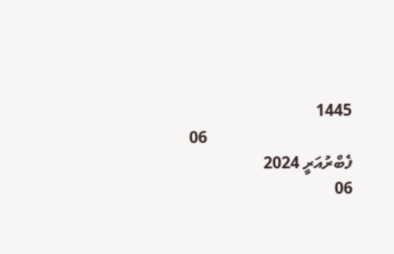1445
                                   06 ފެބްރުއަރީ 2024
06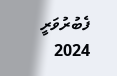ފެބުރުވަރީ 2024